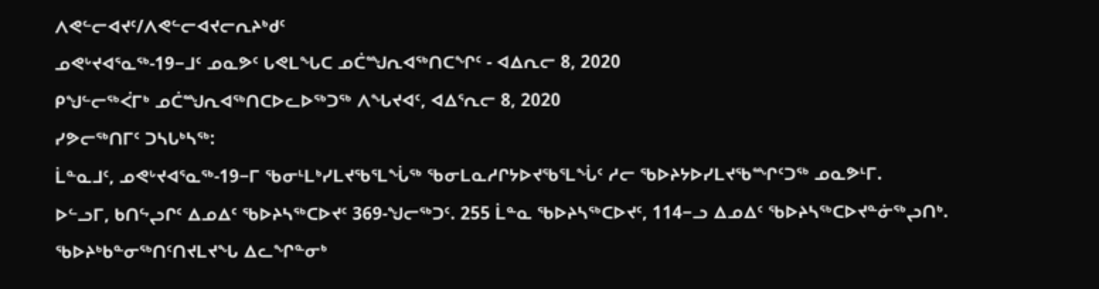ᐱᕙᓪᓕᐊᔪᑦ/ᐱᕙᓪᓕᐊᔪᓕᕆᔨᒃᑯᑦ
ᓄᕙᒡᔪᐊᕐᓇᖅ-19−ᒧᑦ ᓄᓇᕗᑦ ᒐᕙᒪᖓᑕ ᓄᑖᙳᕆᐊᖅᑎᑕᖏᑦ - ᐊᐃᕆᓕ 8, 2020
ᑭᖑᓪᓕᖅᐹᒥᒃ ᓄᑖᙳᕆᐊᖅᑎᑕᐅᓚᐅᖅᑐᖅ ᐱᖓᔪᐊᑦ, ᐊᐃᕐᕆᓕ 8, 2020
ᓯᕗᓕᖅᑎᒥᑦ ᑐᓴᒐᒃᓴᖅ:
ᒫᓐᓇᒧᑦ, ᓄᕙᒡᔪᐊᕐᓇᖅ-19−ᒥ ᖃᓂᒻᒪᒃᓯᒪᔪᖃᕐᒪᖔᖅ ᖃᓂᒪᓇᓱᒋᔭᐅᔪᖃᕐᒪᖔᑦ ᓱᓕ ᖃᐅᔨᔭᐅᓯᒪᔪᖃᙱᑦᑐᖅ ᓄᓇᕗᒻᒥ.
ᐅᓪᓗᒥ, ᑲᑎᖦᖢᒋᑦ ᐃᓄᐃᑦ ᖃᐅᔨᓴᖅᑕᐅᔪᑦ 369-ᖑᓕᖅᑐᑦ. 255 ᒫᓐᓇ ᖃᐅᔨᓴᖅᑕᐅᔪᑦ, 114−ᓗ ᐃᓄᐃᑦ ᖃᐅᔨᓴᖅᑕᐅᔪᓐᓃᖅᖢᑎᒃ.
ᖃᐅᔨᒃᑲᓐᓂᖅᑎᑦᑎᔪᒪᔪᖓ ᐃᓚᖏᓐᓂᒃ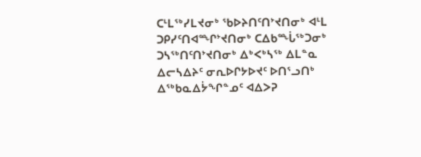ᑕᒻᒪᖅᓯᒪᔪᓂᒃ ᖃᐅᔨᑎᑦᑎᔾᔪᑎᓂᒃ ᐊᒻᒪ ᑐᑭᓯᑦᑎᐊᙱᔾᔪᑎᓂᒃ ᑕᐃᑲᙶᖅᑐᓂᒃ ᑐᓴᖅᑎᑦᑎᔾᔪᑎᓂᒃ ᐃᒃᐸᒃᓴᖅ ᐃᒪᓐᓇ ᐃᓕᓴᐃᔨᑦ ᓂᕆᐅᒋᔭᐅᔪᑦ ᐅᑎᕐᓗᑎᒃ ᐃᖅᑲᓇᐃᔮᖏᓐᓄᑦ ᐊᐃᐳᕈ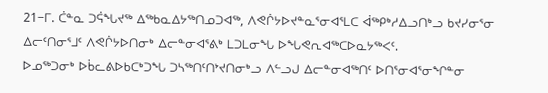21−ᒥ. ᑖᓐᓇ ᑐᕌᖓᔪᖅ ᐃᖅᑲᓇᐃᔭᖅᑎᓄᑐᐊᖅ, ᐱᕙᒌᔭᐅᔪᓐᓇᕐᓂᐊᕐᒪᑕ ᐋᖅᑭᒃᓱᐃᓗᑎᒃᓗ ᑲᔪᓯᓂᕐᓂ ᐃᓕᑦᑎᓂᕐᒧᑦ ᐱᕙᒌᔭᐅᑎᓂᒃ ᐃᓕᓐᓂᐊᕐᕕᒃ ᒪᑐᒪᓂᖓ ᐅᖓᕙᕆᐊᖅᑕᐅᓇᔭᖅᐸᑦ.
ᐅᓄᖅᑐᓂᒃ ᐅᑳᓚᕕᐅᑲᑕᒃᑐᖓ ᑐᓴᖅᑎᑦᑎᔾᔪᑎᓂᒃᓗ ᐱᓪᓗᒍ ᐃᓕᓐᓂᐊᖅᑎᑦ ᐅᑎᕐᓂᐊᕐᓂᖏᓐᓂ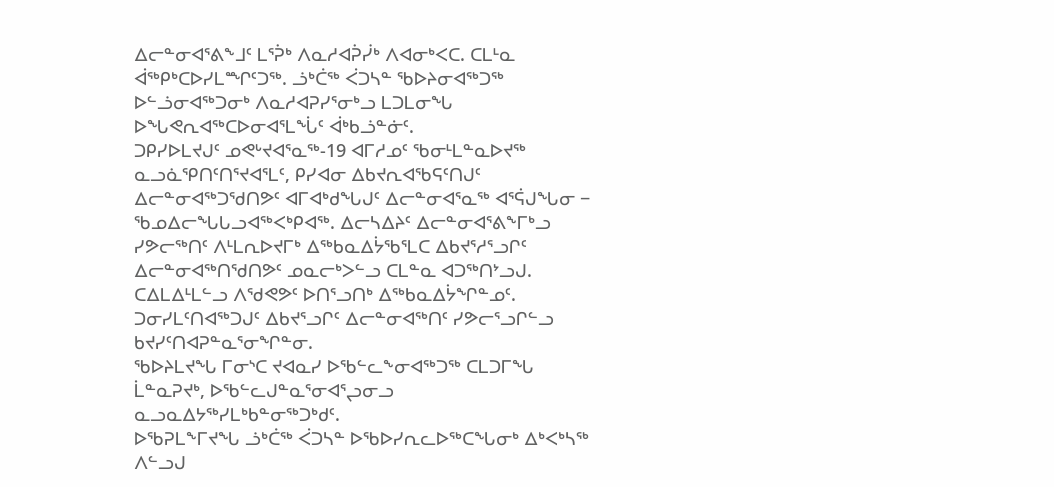ᐃᓕᓐᓂᐊᕐᕕᖕᒧᑦ ᒪᕐᕉᒃ ᐱᓇᓱᐊᕉᓰᒃ ᐱᐊᓂᒃᐸᑕ. ᑕᒪᒻᓇ ᐋᖅᑭᒃᑕᐅᓯᒪᙱᑦᑐᖅ. ᓘᒃᑖᖅ ᐹᑐᓴᓐ ᖃᐅᔨᓂᐊᖅᑐᖅ ᐅᓪᓘᓂᐊᖅᑐᓂᒃ ᐱᓇᓱᐊᕈᓯᕐᓂᒃᓗ ᒪᑐᒪᓂᖓ ᐅᖓᕙᕆᐊᖅᑕᐅᓂᐊᕐᒪᖔᑦ ᐋᒃᑲᓘᓐᓃᑦ.
ᑐᑭᓯᐅᒪᔪᒍᑦ ᓄᕙᒡᔪᐊᕐᓇᖅ-19 ᐊᒥᓱᓄᑦ ᖃᓂᒻᒪᓐᓇᐅᔪᖅ ᓇᓗᓈᕿᑎᑦᑎᕐᔪᐊᕐᒪᑦ, ᑭᓯᐊᓂ ᐃᑲᔪᕆᐊᖃᕋᑦᑎᒍᑦ ᐃᓕᓐᓂᐊᖅᑐᖁᑎᕗᑦ ᐊᒥᐊᒃᑯᖓᒍᑦ ᐃᓕᓐᓂᐊᕐᓇᖅ ᐊᕐᕌᒍᖓᓂ − ᖃᓄᐃᓕᖓᒐᓗᐊᖅᐸᒃᑭᐊᖅ. ᐃᓕᓴᐃᔨᑦ ᐃᓕᓐᓂᐊᕐᕕᖕᒥᒃᓗ ᓯᕗᓕᖅᑎᑦ ᐱᒻᒪᕆᐅᔪᒥᒃ ᐃᖅᑲᓇᐃᔮᖃᕐᒪᑕ ᐃᑲᔪᕐᓱᕐᓗᒋᑦ ᐃᓕᓐᓂᐊᖅᑎᖁᑎᕗᑦ ᓄᓇᓕᒃᐳᓪᓗ ᑕᒪᓐᓇ ᐊᑐᖅᑎᔾᓗᒍ. ᑕᐃᒪᐃᒻᒪᓪᓗ ᐱᖁᕙᕗᑦ ᐅᑎᕐᓗᑎᒃ ᐃᖅᑲᓇᐃᔮᖏᓐᓄᑦ.
ᑐᓂᓯᒪᑦᑎᐊᖅᑐᒍᑦ ᐃᑲᔪᕐᓗᒋᑦ ᐃᓕᓐᓂᐊᖅᑎᑦ ᓯᕗᓕᕐᓗᒋᓪᓗ ᑲᔪᓯᑦᑎᐊᕈᓐᓇᕐᓂᖏᓐᓂ.
ᖃᐅᔨᒪᔪᖓ ᒥᓂᔅᑕ ᔪᐊᓇᓯ ᐅᖃᓪᓚᖕᓂᐊᖅᑐᖅ ᑕᒪᑐᒥᖓ ᒫᓐᓇᕈᔪᒃ, ᐅᖃᓪᓚᒍᓐᓇᕐᓂᐊᕐᖢᓂᓗ ᓇᓗᓇᐃᔭᖅᓯᒪᒃᑲᓐᓂᖅᑐᒃᑯᑦ.
ᐅᖃᕈᒪᖕᒥᔪᖓ ᓘᒃᑖᖅ ᐹᑐᓴᓐ ᐅᖃᐅᓯᕆᓚᐅᖅᑕᖓᓂᒃ ᐃᒃᐸᒃᓴᖅ ᐱᓪᓗᒍ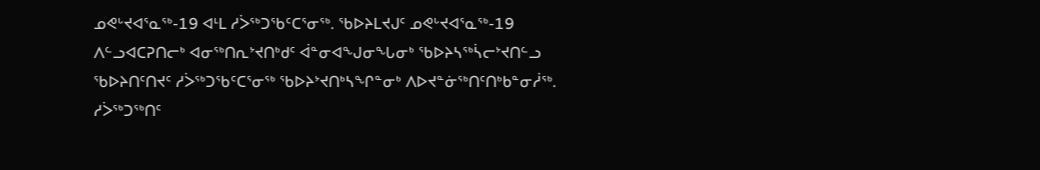ᓄᕙᒡᔪᐊᕐᓇᖅ-19 ᐊᒻᒪ ᓱᐴᖅᑐᖃᑦᑕᕐᓂᖅ. ᖃᐅᔨᒪᔪᒍᑦ ᓄᕙᒡᔪᐊᕐᓇᖅ-19 ᐱᓪᓗᐊᑕᕈᑎᓕᒃ ᐊᓂᖅᑎᕆᔾᔪᑎᒃᑯᑦ ᐋᓐᓂᐊᖑᓂᖓᓂᒃ ᖃᐅᔨᓴᖅᓵᓕᔾᔪᑎᓪᓗ ᖃᐅᔨᑎᑦᑎᔪᑦ ᓱᐴᖅᑐᖃᑦᑕᕐᓂᖅ ᖃᐅᔨᔾᔪᑎᒃᓴᖏᓐᓂᒃ ᐱᐅᔪᓐᓃᖅᑎᑦᑎᒃᑲᓐᓂᓲᖅ.
ᓱᐴᖅᑐᖅᑎᑦ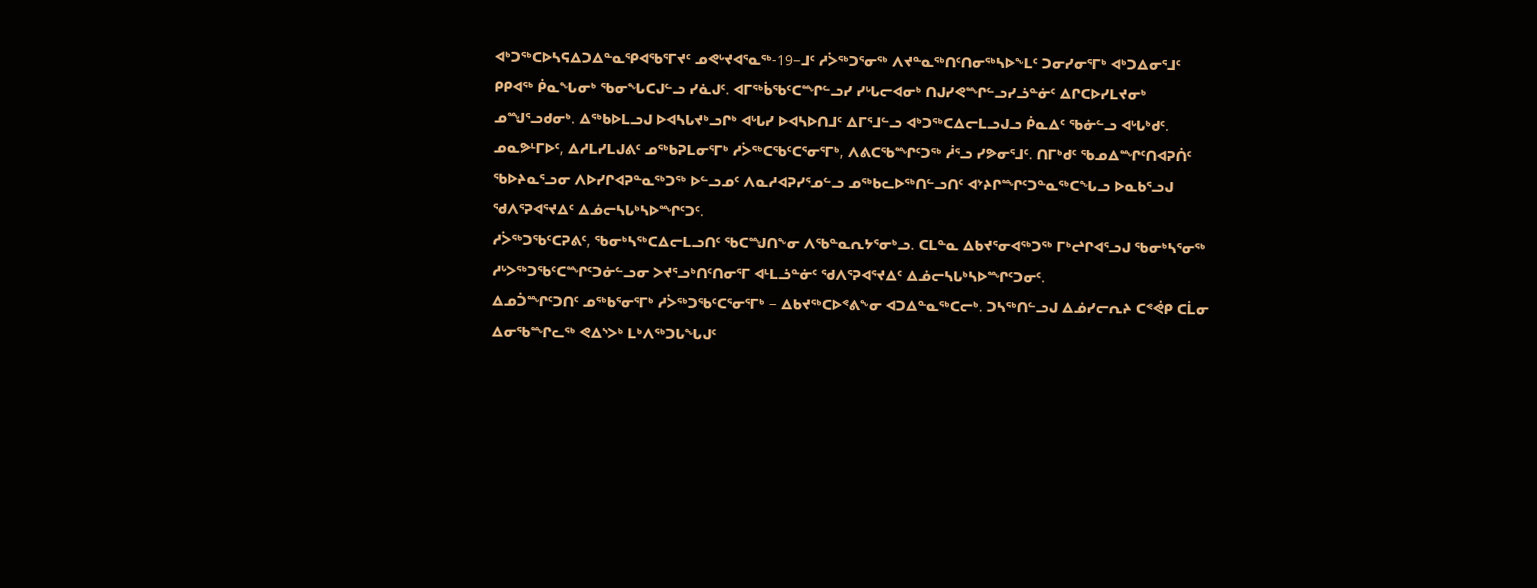ᐊᒃᑐᖅᑕᐅᓴᕋᐃᑐᐃᓐᓇᕿᐊᖃᕐᒥᔪᑦ ᓄᕙᒡᔪᐊᕐᓇᖅ-19−ᒧᑦ ᓱᐴᖅᑐᕐᓂᖅ ᐱᔪᓐᓇᖅᑎᑦᑎᓂᖅᓴᐅᖕᒪᑦ ᑐᓂᓯᓂᕐᒥᒃ ᐊᒃᑐᐃᓂᕐᒧᑦ ᑭᑭᐊᖅ ᑮᓇᖓᓂᒃ ᖃᓂᖓᑕᒍᓪᓗ ᓯᓈᒍᑦ. ᐊᒥᖅᑳᖃᑦᑕᙱᓪᓗᓯ ᓯᒡᒐᓕᐊᓂᒃ ᑎᒍᓯᕙᙱᓪᓗᓯᓘᓐᓃᑦ ᐃᒋᑕᐅᓯᒪᔪᓂᒃ ᓄᙳᕐᓗᑯᓂᒃ. ᐃᖅᑲᐅᒪᓗᒍ ᐅᐊᓴᒐᔪᒃᓗᒋᒃ ᐊᒡᒐᓯ ᐅᐊᓴᐅᑎᒧᑦ ᐃᒥᕐᒧᓪᓗ ᐊᒃᑐᖅᑕᐃᓕᒪᓗᒍᓗ ᑮᓇᐃᑦ ᖃᓃᓪᓗ ᐊᒡᒐᒃᑯᑦ.
ᓄᓇᕗᒻᒥᐅᑦ, ᐃᓱᒪᓯᒪᒍᕕᑦ ᓄᖅᑲᕈᒪᓂᕐᒥᒃ ᓱᐴᖅᑕᖃᑦᑕᕐᓂᕐᒥᒃ, ᐱᕕᑕᖃᙱᑦᑐᖅ ᓲᕐᓗ ᓯᕗᓂᕐᒧᑦ. ᑎᒥᒃᑯᑦ ᖃᓄᐃᙱᑦᑎᐊᕈᑏᑦ ᖃᐅᔨᓇᕐᓗᓂ ᐱᐅᓯᒋᐊᕈᓐᓇᖅᑐᖅ ᐅᓪᓗᓄᑦ ᐱᓇᓱᐊᕈᓯᕐᓄᓪᓗ ᓄᖅᑲᓚᐅᖅᑎᓪᓗᑎᑦ ᐊᔾᔨᒋᙱᑦᑐᓐᓇᖅᑕᖓᓗ ᐅᓇᑲᕐᓗᒍ ᖁᐱᕐᕈᐊᕐᔪᐃᑦ ᐃᓅᓕᓴᒐᒃᓴᐅᙱᑦᑐᑦ.
ᓱᐴᖅᑐᖃᑦᑕᕈᕕᑦ, ᖃᓂᒃᓴᖅᑕᐃᓕᒪᓗᑎᑦ ᖃᑕᙳᑎᖕᓂ ᐱᖃᓐᓇᕆᔭᕐᓂᒃᓗ. ᑕᒪᓐᓇ ᐃᑲᔪᕐᓂᐊᖅᑐᖅ ᒥᒃᖠᒋᐊᕐᓗᒍ ᖃᓂᒃᓴᕐᓂᖅ ᓱᒡᐳᖅᑐᖃᑦᑕᙱᑦᑐᓃᓪᓗᓂ ᐳᔪᕐᓗᒃᑎᑦᑎᓂᕐᒥ ᐊᒻᒪᓘᓐᓃᑦ ᖁᐱᕐᕈᐊᕐᔪᐃᑦ ᐃᓅᓕᓴᒐᒃᓴᐅᙱᑦᑐᓂᑦ.
ᐃᓄᑑᙱᑦᑐᑎᑦ ᓄᖅᑲᕐᓂᕐᒥᒃ ᓱᐴᖅᑐᖃᑦᑕᕐᓂᕐᒥᒃ − ᐃᑲᔪᖅᑕᐅᕝᕕᖕᓂ ᐊᑐᐃᓐᓇᖅᑕᓕᒃ. ᑐᓴᖅᑎᓪᓗᒍ ᐃᓅᓯᓕᕆᔨ ᑕᕝᕚᑭ ᑕᒫᓂ ᐃᓂᖃᙱᓚᖅ ᕙᐃᔅᐳᒃ ᒪᒃᐱᖅᑐᒐᖓᒍᑦ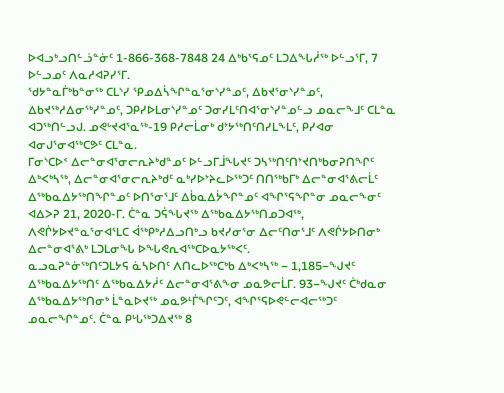ᐅᐊᓗᒃᓗᑎᓪᓘᓐᓃᑦ 1-866-368-7848 24 ᐃᒃᑲᕐᕋᓄᑦ ᒪᑐᐃᖓᓲᖅ ᐅᓪᓗᕐᒥ, 7 ᐅᓪᓗᓄᑦ ᐱᓇᓱᐊᕈᓯᕐᒥ.
ᖁᔭᓐᓇᒦᒃᑲᓐᓂᖅ ᑕᒪᔅᓯ ᕿᓄᐃᓵᖏᓐᓇᕐᓂᔅᓯᓐᓄᑦ, ᐃᑲᔪᕐᓂᔅᓯᓐᓄᑦ, ᐃᑲᔪᖅᓱᐃᓂᖅᓯᓐᓄᑦ, ᑐᑭᓯᐅᒪᓂᔅᓯᓐᓄᑦ ᑐᓂᓯᒪᑦᑎᐊᕐᓂᔅᓯᓐᓄᓪᓗ ᓄᓇᓕᖕᒧᑦ ᑕᒪᓐᓇ ᐊᑐᖅᑎᓪᓗᒍ. ᓄᕙᒡᔪᐊᕐᓇᖅ-19 ᑭᓱᓕᒫᓂᒃ ᑯᔾᔭᖅᑎᑦᑎᓯᒪᖕᒪᑦ, ᑭᓯᐊᓂ ᐊᓂᒍᕐᓂᐊᖅᑕᕗᑦ ᑕᒪᓐᓇ.
ᒥᓂᔅᑕᐅᑉ ᐃᓕᓐᓂᐊᕐᓂᓕᕆᔨᒃᑯᓐᓄᑦ ᐅᓪᓗᒥᒨᖓᔪᑦ ᑐᓴᖅᑎᑦᑎᔾᔪᑎᒃᑲᓂᕈᑎᖏᑦ
ᐃᒃᐸᒃᓴᖅ, ᐃᓕᓐᓂᐊᕐᓂᓕᕆᔨᒃᑯᑦ ᓇᒃᓯᐅᔾᔨᓚᐅᖅᑐᑦ ᑎᑎᖅᑲᒥᒃ ᐃᓕᓐᓂᐊᕐᕕᓕᒫᑦ ᐃᖅᑲᓇᐃᔭᖅᑎᖏᓐᓄᑦ ᐅᑎᕐᓂᕐᒧᑦ ᐃᑳᓇᐃᔮᖏᓐᓄᑦ ᐊᖏᕐᕋᖏᓐᓂ ᓄᓇᓕᖕᓂᑦ ᐊᐃᐳᕈ 21, 2020-ᒥ. ᑖᓐᓇ ᑐᕌᖓᔪᖅ ᐃᖅᑲᓇᐃᔭᖅᑎᓄᑐᐊᖅ, ᐱᕙᒌᔭᐅᔪᓐᓇᕐᓂᐊᕐᒪᑕ ᐋᖅᑭᒃᓱᐃᓗᑎᒃᓗ ᑲᔪᓯᓂᕐᓂ ᐃᓕᑦᑎᓂᕐᒧᑦ ᐱᕙᒌᔭᐅᑎᓂᒃ ᐃᓕᓐᓂᐊᕐᕕᒃ ᒪᑐᒪᓂᖓ ᐅᖓᕙᕆᐊᖅᑕᐅᓇᔭᖅᐸᑦ.
ᓇᓗᓇᕈᓐᓃᖅᑎᑦᑐᒪᔭᕋ ᓈᓴᐅᑎᑦ ᐱᑎᓚᐅᖅᑕᒃᑲ ᐃᒃᐸᒃᓴᖅ − 1,185−ᖑᔪᑦ ᐃᖅᑲᓇᐃᔭᖅᑎᑦ ᐃᖅᑲᓇᐃᔭᓲᑦ ᐃᓕᓐᓂᐊᕐᕕᖕᓂ ᓄᓇᕗᓕᒫᒥ. 93−ᖑᔪᑦ ᑖᒃᑯᓇᓂ ᐃᖅᑲᓇᐃᔭᖅᑎᓂᒃ ᒫᓐᓇᐅᔪᖅ ᓄᓇᕗᒻᒦᖏᑦᑐᑦ, ᐊᖏᕐᕋᐅᕙᓪᓕᐊᓕᖅᑐᑦ ᓄᓇᓕᖏᓐᓄᑦ. ᑖᓐᓇ ᑭᒡᒐᖅᑐᐃᔪᖅ 8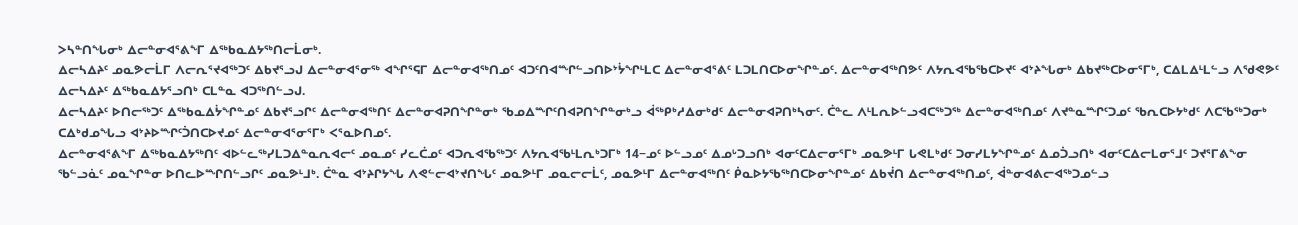ᐳᓴᓐᑎᖓᓂᒃ ᐃᓕᓐᓂᐊᕐᕕᖕᒥ ᐃᖅᑲᓇᐃᔭᖅᑎᓕᒫᓂᒃ.
ᐃᓕᓴᐃᔨᑦ ᓄᓇᕗᓕᒫᒥ ᐱᓕᕆᕐᔪᐊᖅᑐᑦ ᐃᑲᔪᕐᓗᒍ ᐃᓕᓐᓂᐊᕐᓂᖅ ᐊᖏᕐᕋᒥ ᐃᓕᓐᓂᐊᖅᑎᓄᑦ ᐊᑐᑦᑎᐊᙱᓪᓗᑎᐅᔾᔮᖏᒻᒪᑕ ᐃᓕᓐᓂᐊᕐᕕᑦ ᒪᑐᒪᑎᑕᐅᓂᖏᓐᓄᑦ. ᐃᓕᓐᓂᐊᖅᑎᕗᑦ ᐱᔭᕆᐊᖃᖃᑕᐅᔪᑦ ᐊᔾᔨᖓᓂᒃ ᐃᑲᔪᖅᑕᐅᓂᕐᒥᒃ, ᑕᐃᒪᐃᒻᒪᓪᓗ ᐱᖁᕙᕗᑦ ᐃᓕᓴᐃᔨᑦ ᐃᖅᑲᓇᐃᔭᕐᓗᑎᒃ ᑕᒪᓐᓇ ᐊᑐᖅᑎᓪᓗᒍ.
ᐃᓕᓴᐃᔨᑦ ᐅᑎᓕᖅᑐᑦ ᐃᖅᑲᓇᐃᔮᖏᓐᓄᑦ ᐃᑲᔪᕐᓗᒋᑦ ᐃᓕᓐᓂᐊᖅᑎᑦ ᐃᓕᓐᓂᐊᕈᑎᖏᓐᓂᒃ ᖃᓄᐃᙱᑦᑎᐊᕈᑎᖏᓐᓂᒃᓗ ᐋᖅᑭᒃᓱᐃᓂᒃᑯᑦ ᐃᓕᓐᓂᐊᕈᑎᒃᓴᓂᑦ. ᑖᓐᓚ ᐱᒻᒪᕆᐅᓪᓗᐊᑕᖅᑐᖅ ᐃᓕᓐᓂᐊᖅᑎᓄᑦ ᐱᔪᓐᓇᙱᑦᑐᓄᑦ ᖃᕆᑕᐅᔭᒃᑯᑦ ᐱᑕᖃᖅᑐᓂᒃ ᑕᐃᒃᑯᓄᖓᓗ ᐊᔾᔨᐅᙱᑦᑑᑎᑕᐅᔪᓄᑦ ᐃᓕᓐᓂᐊᕐᓂᕐᒥᒃ ᐸᕐᓇᐅᑎᓄᑦ.
ᐃᓕᓐᓂᐊᕐᕕᖕᒥ ᐃᖅᑲᓇᐃᔭᖅᑎᑦ ᐊᐅᓪᓚᖅᓯᒪᑐᐃᓐᓇᕆᐊᓕᑦ ᓄᓇᓄᑦ ᓯᓚᑖᓄᑦ ᐊᑐᕆᐊᖃᖅᑐᑦ ᐱᔭᕆᐊᖃᒻᒪᕆᒃᑐᒥᒃ 14−ᓄᑦ ᐅᓪᓗᓄᑦ ᐃᓄᒡᑐᓗᑎᒃ ᐊᓂᑦᑕᐃᓕᓂᕐᒥᒃ ᓄᓇᕗᒻᒥ ᒐᕙᒪᒃᑯᑦ ᑐᓂᓯᒪᔭᖏᓐᓄᑦ ᐃᓄᑑᓗᑎᒃ ᐊᓂᑦᑕᐃᓕᒪᓂᕐᒧᑦ ᑐᔪᕐᒥᕕᖕᓂ ᖃᓪᓗᓈᑦ ᓄᓇᖏᓐᓂ ᐅᑎᓚᐅᙱᑎᓪᓗᒋᑦ ᓄᓇᕗᒻᒧᒃ. ᑖᓐᓇ ᐊᔾᔨᒋᔭᖓ ᐱᕙᓪᓕᐊᔾᔪᑎᖓᑦ ᓄᓇᕗᒻᒥ ᓄᓇᓕᓕᒫᑦ, ᓄᓇᕗᒻᒥ ᐃᓕᓐᓂᐊᖅᑎᑦ ᑮᓇᐅᔭᖃᖅᑎᑕᐅᓂᖏᓐᓄᑦ ᐃᑲᔫᑎ ᐃᓕᓐᓂᐊᖅᑎᓄᑦ, ᐋᓐᓂᐊᕕᓕᐊᖅᑐᓄᓪᓗ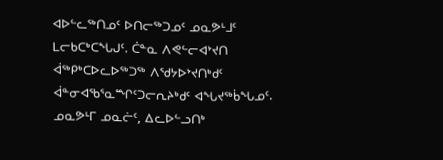ᐊᐅᓪᓚᖅᑎᓄᑦ ᐅᑎᓕᖅᑐᓄᑦ ᓄᓇᕗᒻᒧᑦ ᒪᓕᑲᑕᒃᑕᖓᒍᑦ. ᑖᓐᓇ ᐱᕙᓪᓕᐊᔾᔪᑎ ᐋᖅᑭᒃᑕᐅᓚᐅᖅᑐᖅ ᐱᖁᔭᐅᔾᔪᑎᒃᑯᑦ ᐋᓐᓂᐊᖃᕐᓇᙱᑦᑐᓕᕆᔨᒃᑯᑦ ᐊᖓᔪᖅᑳᖓᓄᑦ.
ᓄᓇᕗᒻᒥ ᓄᓇᓖᑦ, ᐃᓚᐅᓪᓗᑎᒃ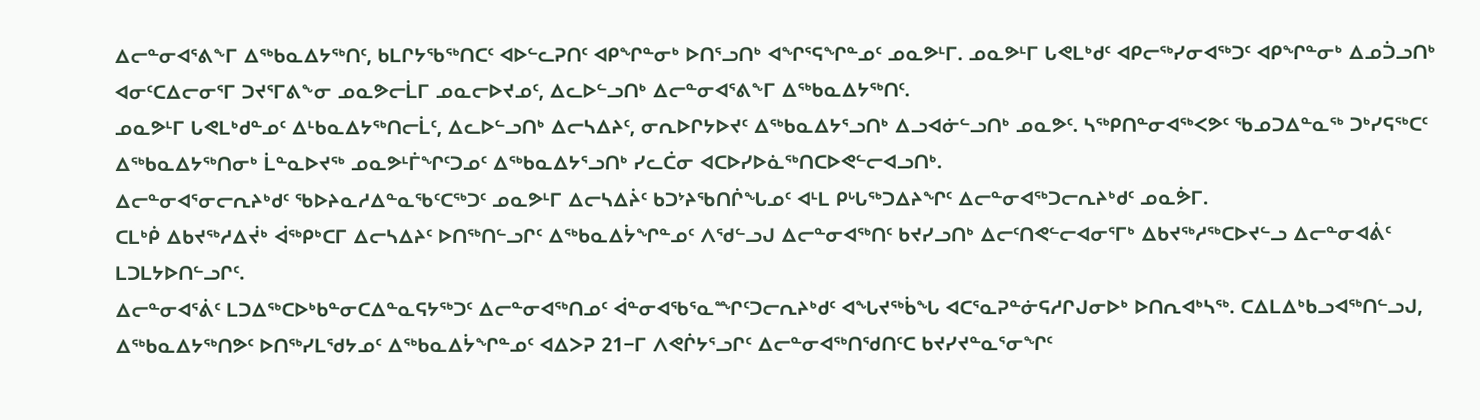ᐃᓕᓐᓂᐊᕐᕕᖕᒥ ᐃᖅᑲᓇᐃᔭᖅᑎᑦ, ᑲᒪᒋᔭᖃᖅᑎᑕᑦ ᐊᐅᓪᓚᕈᑎᑦ ᐊᑭᖏᓐᓂᒃ ᐅᑎᕐᓗᑎᒃ ᐊᖏᕐᕋᖏᓐᓄᑦ ᓄᓇᕗᒻᒥ. ᓄᓇᕗᒻᒥ ᒐᕙᒪᒃᑯᑦ ᐊᑭᓕᖅᓯᓂᐊᖅᑐᑦ ᐊᑭᖏᓐᓂᒃ ᐃᓄᑑᓗᑎᒃ ᐊᓂᑦᑕᐃᓕᓂᕐᒥ ᑐᔪᕐᒥᕕᖕᓂ ᓄᓇᕗᓕᒫᒥ ᓄᓇᓕᐅᔪᓄᑦ, ᐃᓚᐅᓪᓗᑎᒃ ᐃᓕᓐᓂᐊᕐᕕᖕᒥ ᐃᖅᑲᓇᐃᔭᖅᑎᑦ.
ᓄᓇᕗᒻᒥ ᒐᕙᒪᒃᑯᓐᓄᑦ ᐃᒻᑲᓇᐃᔭᖅᑎᓕᒫᑦ, ᐃᓚᐅᓪᓗᑎᒃ ᐃᓕᓴᐃᔨᑦ, ᓂᕆᐅᒋᔭᐅᔪᑦ ᐃᖅᑲᓇᐃᔭᕐᓗᑎᒃ ᐃᓗᐊᓃᓪᓗᑎᒃ ᓄᓇᕗᑦ. ᓴᖅᑭᑎᓐᓂᐊᖅᐸᕗᑦ ᖃᓄᑐᐃᓐᓇᖅ ᑐᒃᓯᕋᖅᑕᑦ ᐃᖅᑲᓇᐃᔭᖅᑎᓂᒃ ᒫᓐᓇᐅᔪᖅ ᓄᓇᕗᒻᒦᖏᑦᑐᓄᑦ ᐃᖅᑲᓇᐃᔭᕐᓗᑎᒃ ᓯᓚᑖᓂ ᐊᑕᐅᓯᐅᓈᖅᑎᑕᐅᕙᓪᓕᐊᓗᑎᒃ.
ᐃᓕᓐᓂᐊᕐᓂᓕᕆᔨᒃᑯᑦ ᖃᐅᔨᓇᓱᐃᓐᓇᖃᑦᑕᖅᑐᑦ ᓄᓇᕗᒻᒥ ᐃᓕᓴᐃᔩᑦ ᑲᑐᔾᔨᖃᑎᒌᖓᓄᑦ ᐊᒻᒪ ᑭᒡᒐᖅᑐᐃᔨᖏᑦ ᐃᓕᓐᓂᐊᖅᑐᓕᕆᔨᒃᑯᑦ ᓄᓇᕘᒥ.
ᑕᒪᒃᑮ ᐃᑲᔪᖅᓱᐃᔫᒃ ᐋᖅᑭᒃᑕᒥ ᐃᓕᓴᐃᔨᑦ ᐅᑎᖅᑎᓪᓗᒋᑦ ᐃᖅᑲᓇᐃᔮᖏᓐᓄᑦ ᐱᖁᓪᓗᒍ ᐃᓕᓐᓂᐊᖅᑎᑦ ᑲᔪᓯᓗᑎᒃ ᐃᓕᑦᑎᕙᓪᓕᐊᓂᕐᒥᒃ ᐃᑲᔪᖅᓱᖅᑕᐅᔪᓪᓗ ᐃᓕᓐᓂᐊᕖᑦ ᒪᑐᒪᔭᐅᑎᓪᓗᒋᑦ.
ᐃᓕᓐᓂᐊᕐᕖᑦ ᒪᑐᐃᖅᑕᐅᒃᑲᓐᓂᑕᐃᓐᓇᕋᔭᖅᑐᑦ ᐃᓕᓐᓂᐊᖅᑎᓄᑦ ᐋᓐᓂᐊᖃᕐᓇᙱᑦᑐᓕᕆᔨᒃᑯᑦ ᐊᖓᔪᖅᑳᖓ ᐊᑕᕐᓇᕈᓐᓃᕋᓱᒋᒍᓂᐅᒃ ᐅᑎᕆᐊᒃᓴᖅ. ᑕᐃᒪᐃᒃᑲᓗᐊᖅᑎᓪᓗᒍ, ᐃᖅᑲᓇᐃᔭᖅᑎᕗᑦ ᐅᑎᖅᓯᒪᖁᔭᓄᑦ ᐃᖅᑲᓇᐃᔮᖏᓐᓄᑦ ᐊᐃᐳᕈ 21−ᒥ ᐱᕙᒌᔭᕐᓗᒋᑦ ᐃᓕᓐᓂᐊᖅᑎᖁᑎᑦᑕ ᑲᔪᓯᔪᓐᓇᕐᓂᖏᑦ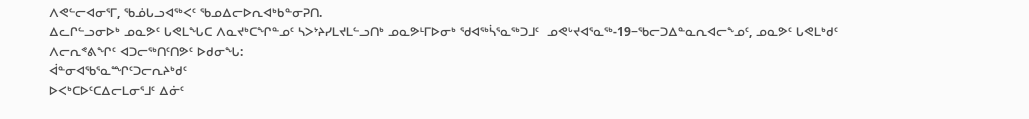ᐱᕙᓪᓕᐊᓂᕐᒥ, ᖃᓅᒐᓗᐊᖅᐸᑦ ᖃᓄᐃᓕᐅᕆᐊᒃᑲᓐᓂᕈᑎ.
ᐃᓚᒋᓪᓗᓂᐅᒃ ᓄᓇᕗᑦ ᒐᕙᒪᖓᑕ ᐱᓇᔪᒃᑕᖏᓐᓄᑦ ᓴᐳᔾᔨᓯᒪᔪᒪᓪᓗᑎᒃ ᓄᓇᕗᒻᒥᐅᓂᒃ ᖁᐊᖅᓵᕐᓇᖅᑐᒧᑦ  ᓄᕙᒡᔪᐊᕐᓇᖅ-19−ᖃᓕᑐᐃᓐᓇᕆᐊᓕᖕᓄᑦ, ᓄᓇᕗᑦ ᒐᕙᒪᒃᑯᑦ ᐱᓕᕆᕝᕕᖏᑦ ᐊᑐᓕᖅᑎᑦᑎᕗᑦ ᐅᑯᓂᖓ:
ᐋᓐᓂᐊᖃᕐᓇᙱᑦᑐᓕᕆᔨᒃᑯᑦ
ᐅᐸᒃᑕᐅᑦᑕᐃᓕᒪᓂᕐᒧᑦ ᐃᓃᑦ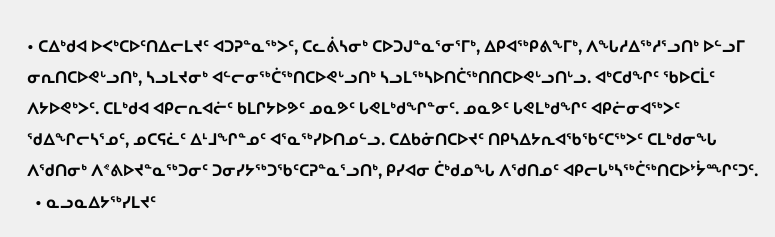• ᑕᐃᒃᑯᐊ ᐅᐸᒃᑕᐅᑦᑎᐃᓕᒪᔪᑦ ᐊᑐᕈᓐᓇᖅᐳᑦ, ᑕᓚᕖᓴᓂᒃ ᑕᐅᑐᒍᓐᓇᕐᓂᕐᒥᒃ, ᐃᑭᐊᖅᑭᕕᖕᒥᒃ, ᐱᖓᓱᐃᖅᓱᕐᓗᑎᒃ ᐅᓪᓗᒥ ᓂᕆᑎᑕᐅᕙᒡᓗᑎᒃ, ᓴᓗᒪᔪᓂᒃ ᐊᓪᓕᓂᖅᑖᖅᑎᑕᐅᕙᒡᓗᑎᒃ ᓴᓗᒪᖅᓴᐅᑎᑖᖅᑎᑎᑕᐅᕙᒡᓗᑎᒡᓗ. ᐊᒃᑕᑯᖏᑦ ᖃᐅᑕᒫᑦ ᐱᔭᐅᕙᒃᐳᑦ. ᑕᒪᒃᑯᐊ ᐊᑭᓕᕆᐊᓖᑦ ᑲᒪᒋᔭᐅᕗᑦ ᓄᓇᕗᑦ ᒐᕙᒪᒃᑯᖏᓐᓂᑦ. ᓄᓇᕗᑦ ᒐᕙᒪᒃᑯᖏᑦ ᐊᑭᓖᓂᐊᖅᐳᑦ ᖁᐃᖏᓕᓴᕐᓄᑦ, ᓄᑕᕋᓛᑦ ᐃᒻᒧᖏᓐᓄᑦ ᐊᕐᓇᖅᓯᐅᑎᓄᓪᓗ. ᑕᐃᑲᓃᑎᑕᐅᔪᑦ ᑎᑭᓴᐃᔭᕆᐊᖃᖃᑦᑕᖅᐳᑦ ᑕᒪᒃᑯᓂᖓ ᐱᖁᑎᓂᒃ ᐱᕝᕕᐅᔪᓐᓇᖅᑐᓂᑦ ᑐᓂᓯᔭᖅᑐᖃᑦᑕᕈᓐᓇᕐᓗᑎᒃ, ᑭᓯᐊᓂ ᑖᒃᑯᓄᖓ ᐱᖁᑎᓄᑦ ᐊᑭᓕᒐᒃᓴᖅᑖᖅᑎᑕᐅᔾᔮᙱᑦᑐᑦ.
  • ᓇᓗᓇᐃᔭᖅᓯᒪᔪᑦ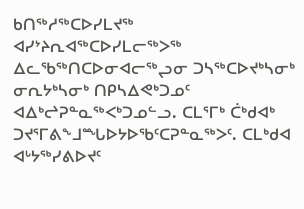ᑲᑎᖅᓱᖅᑕᐅᓯᒪᔪᖅ ᐊᓯᔾᔨᕆᐊᖅᑕᐅᓯᒪᓕᖅᐳᖅ ᐃᓚᖃᖅᑎᑕᐅᓂᐊᓕᖅᖢᓂ ᑐᓴᖅᑕᐅᔪᒃᓴᓂᒃ ᓂᕆᔭᒃᓴᓂᒃ ᑎᑭᓴᐃᕙᒃᑐᓄᑦ ᐊᐃᒃᖠᕈᓐᓇᖅᐸᒃᑐᓄᓪᓗ. ᑕᒪᕐᒥᒃ ᑖᒃᑯᐊᒃ ᑐᔪᕐᒥᕕᖕᒧᙵᐅᔭᐅᖃᑦᑕᕈᓐᓇᖅᐳᑦ. ᑕᒪᒃᑯᐊ ᐊᒡᔭᖅᓯᕕᐅᔪᑦ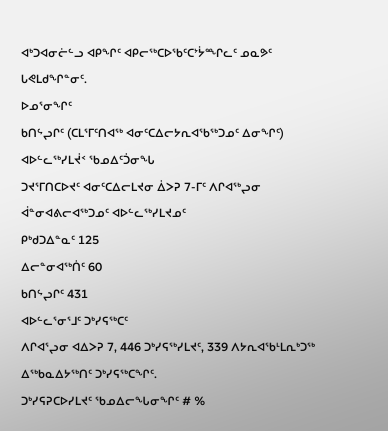ᐊᒃᑐᐊᓂᓖᓪᓗ ᐊᑭᖏᑦ ᐊᑭᓕᖅᑕᐅᖃᑦᑕᔾᔮᙱᓚᑦ ᓄᓇᕗᑦ ᒐᕙᒪᑯᖏᓐᓂᑦ.
ᐅᓄᕐᓂᖏᑦ
ᑲᑎᖦᖢᒋᑦ (ᑕᒪᕐᒥᑦᑎᐊᖅ ᐊᓂᑦᑕᐃᓕᔭᕆᐊᖃᖅᑐᓄᑦ ᐃᓂᖏᑦ)
ᐊᐅᓪᓚᖅᓯᒪᔫᑉ ᖃᓄᐃᑦᑑᓂᖓ
ᑐᔪᕐᒥᑎᑕᐅᔪᑦ ᐊᓂᑦᑕᐃᓕᒪᔪᓂ ᐄᐳᕈ 7-ᒥᑦ ᐱᒋᐊᖅᖢᓂ
ᐋᓐᓂᐊᕕᓕᐊᖅᑐᓄᑦ ᐊᐅᓪᓚᖅᓯᒪᔪᓄᑦ
ᑭᒃᑯᑐᐃᓐᓇᑦ 125
ᐃᓕᓐᓂᐊᖅᑏᑦ 60
ᑲᑎᖦᖢᒋᑦ 431
ᐊᐅᓪᓚᕐᓂᕐᒧᑦ ᑐᒃᓯᕋᖅᑕᑦ
ᐱᒋᐊᕐᖢᓂ ᐊᐃᐳᕈ 7, 446 ᑐᒃᓯᕋᖅᓯᒪᔪᑦ, 339 ᐱᔭᕆᐊᖃᒻᒪᕆᒃᑐᖅ ᐃᖅᑲᓇᐃᔭᖅᑎᑦ ᑐᒃᓯᕋᖅᑕᖏᑦ.
ᑐᒃᓯᕋᕈᑕᐅᓯᒪᔪᑦ ᖃᓄᐃᓕᖓᓂᖏᑦ # %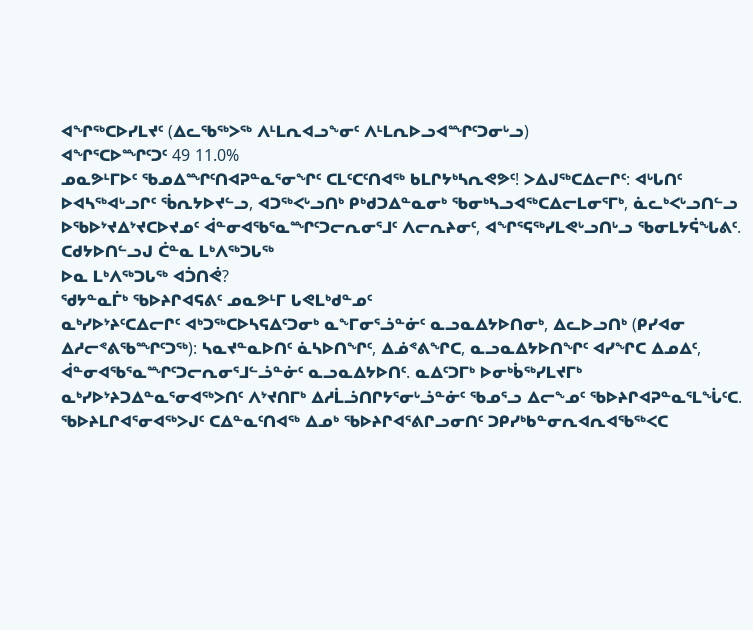ᐊᖏᖅᑕᐅᓯᒪᔪᑦ (ᐃᓚᖃᖅᐳᖅ ᐱᒻᒪᕆᐊᓗᖕᓂᑦ ᐱᒻᒪᕆᐅᓗᐊᙱᑦᑐᓂᒡᓗ)
ᐊᖏᕐᑕᐅᙱᑦᑐᑦ 49 11.0%
ᓄᓇᕗᒻᒥᐅᑦ ᖃᓄᐃᙱᑦᑎᐊᕈᓐᓇᕐᓂᖏᑦ ᑕᒪᑦᑕᑦᑎᐊᖅ ᑲᒪᒋᔭᒃᓴᕆᕙᕗᑦ! ᐳᐃᒍᖅᑕᐃᓕᒋᑦ: ᐊᒡᒐᑎᑦ ᐅᐊᓴᖅᐊᒡᓗᒋᑦ ᖄᕆᔭᐅᔪᓪᓗ, ᐊᑐᖅᐸᒡᓗᑎᒃ ᑭᒃᑯᑐᐃᓐᓇᓂᒃ ᖃᓂᒃᓴᓗᐊᖅᑕᐃᓕᒪᓂᕐᒥᒃ, ᓈᓚᒃᐸᒡᓗᑎᓪᓗ ᐅᖃᐅᔾᔪᐃᔾᔪᑕᐅᔪᓄᑦ ᐋᓐᓂᐊᖃᕐᓇᙱᑦᑐᓕᕆᓂᕐᒧᑦ ᐱᓕᕆᔨᓂᑦ, ᐊᖏᕐᕋᖅᓯᒪᕙᒡᓗᑎᒡᓗ ᖃᓂᒪᔭᕌᖓᕕᑦ.
ᑕᑯᔭᐅᑎᓪᓗᒍ ᑖᓐᓇ ᒪᒃᐱᖅᑐᒐᖅ
ᐅᓇ ᒪᒃᐱᖅᑐᒐᖅ ᐊᑑᑎᕚ?
ᖁᔭᓐᓇᒦᒃ ᖃᐅᔨᒋᐊᕋᕕᑦ ᓄᓇᕗᒻᒥ ᒐᕙᒪᒃᑯᓐᓄᑦ
ᓇᒃᓯᐅᔾᔨᑦᑕᐃᓕᒋᑦ ᐊᒃᑐᖅᑕᐅᓴᕋᐃᑦᑐᓂᒃ ᓇᖕᒥᓂᕐᓘᓐᓃᑦ ᓇᓗᓇᐃᔭᐅᑎᓂᒃ, ᐃᓚᐅᓗᑎᒃ (ᑭᓯᐊᓂ ᐃᓱᓕᕝᕕᖃᙱᑦᑐᖅ): ᓴᓇᔪᓐᓇᐅᑎᑦ ᓈᓴᐅᑎᖏᑦ, ᐃᓅᕝᕕᖏᑕ, ᓇᓗᓇᐃᔭᐅᑎᖏᑦ ᐊᓯᖏᑕ ᐃᓄᐃᑦ, ᐋᓐᓂᐊᖃᕐᓇᙱᑦᑐᓕᕆᓂᕐᒧᓪᓘᓐᓃᑦ ᓇᓗᓇᐃᔭᐅᑎᑦ. ᓇᐃᑦᑐᒥᒃ ᐅᓂᒃᑳᖅᓯᒪᔪᒥᒃ ᓇᒃᓯᐅᔾᔨᑐᐃᓐᓇᕐᓂᐊᖅᐳᑎᑦ ᐱᔾᔪᑎᒥᒃ ᐃᓱᒫᓘᑎᒋᔭᕐᓂᒡᓘᓐᓃᑦ ᖃᓄᕐᓗ ᐃᓕᖕᓄᑦ ᖃᐅᔨᒋᐊᕈᓐᓇᕐᒪᖔᑦᑕ. ᖃᐅᔨᒪᒋᐊᕐᓂᐊᖅᐳᒍᑦ ᑕᐃᓐᓇᑦᑎᐊᖅ ᐃᓄᒃ ᖃᐅᔨᒋᐊᕐᕕᒋᓗᓂᑎᑦ ᑐᑭᓯᒃᑲᓐᓂᕆᐊᕆᐊᖃᖅᐸᑕ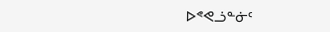ᐅᕝᕙᓘᓐᓃᑦ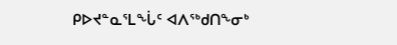ᑭᐅᔪᓐᓇᕐᒪᖔᑦ ᐊᐱᖅᑯᑎᖕᓂᒃ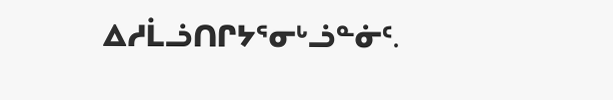ᐃᓱᒫᓘᑎᒋᔭᕐᓂᒡᓘᓐᓃᑦ.